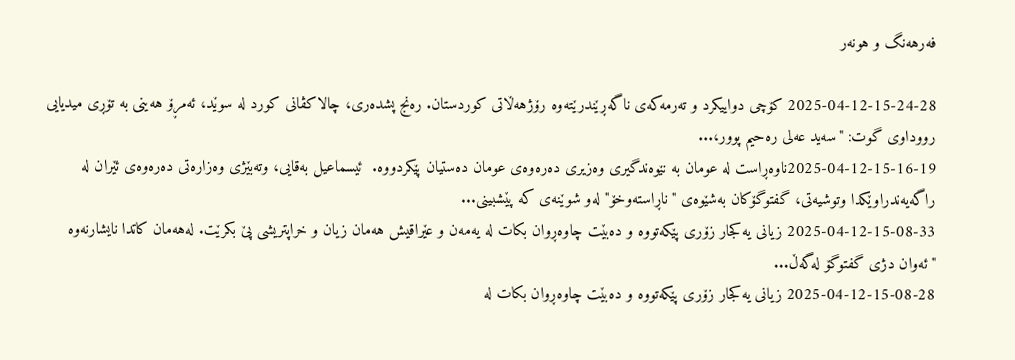فه‌رهه‌نگ‌ و هونه‌ر

2025-04-12-15-24-28 کۆچی دواییکرد و تەرمەکەی ناگەڕێندرێتەوە رۆژهەڵاتی کوردستان. رەنج پشدەری، چالاکڤانی کورد لە سوێد، ئەمڕۆ هەینی بە تۆڕی میدیایی رووداوی گوت: "سەید عەلی رەحیم پوور،...
2025-04-12-15-16-19ناوەڕاست لە عومان بە نێوەندگیری وەزیری دەرەوەی عومان دەستیان پێكردووە.  ئیسماعیل بەقایی، وتەبێژی وەزارەتی دەرەوەی ئێران لە راگەیەندراوێكدا وتوشیەتی، گفتوگۆكان بەشێوەی "ناڕاستەوخۆ" لەو شوێنەی كە پێشبینی...
2025-04-12-15-08-33 زیانی یەکجار زۆری پێکەتووە و دەبێت چاوەڕوان بکات لە یەمەن و عێراقیش هەمان زیان و خراپتریشی پێ بکرێت. لەهەمان کاتدا نایشارنەوە "ئەوان دژی گفتوگۆ لەگەڵ...
2025-04-12-15-08-28 زیانی یەکجار زۆری پێکەتووە و دەبێت چاوەڕوان بکات لە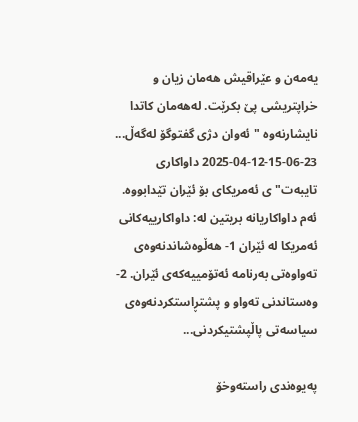یەمەن و عێراقیش هەمان زیان و خراپتریشی پێ بکرێت. لەهەمان کاتدا نایشارنەوە "ئەوان دژی گفتوگۆ لەگەڵ...
2025-04-12-15-06-23 داواکاری تایبەت"ی ئەمریکای بۆ ئێران تێدابووە. ئەم داواکاریانە بریتین لە: داواکارییەکانی ئەمریکا لە ئێران 1- هەڵوەشاندنەوەی تەواوەتی بەرنامە ئەتۆمییەکەی ئێران. 2- وەستاندنی تەواو و پشتڕاستکردنەوەی سیاسەتی پاڵپشتیکردنی...

په‌یوه‌ندی راسته‌وخۆ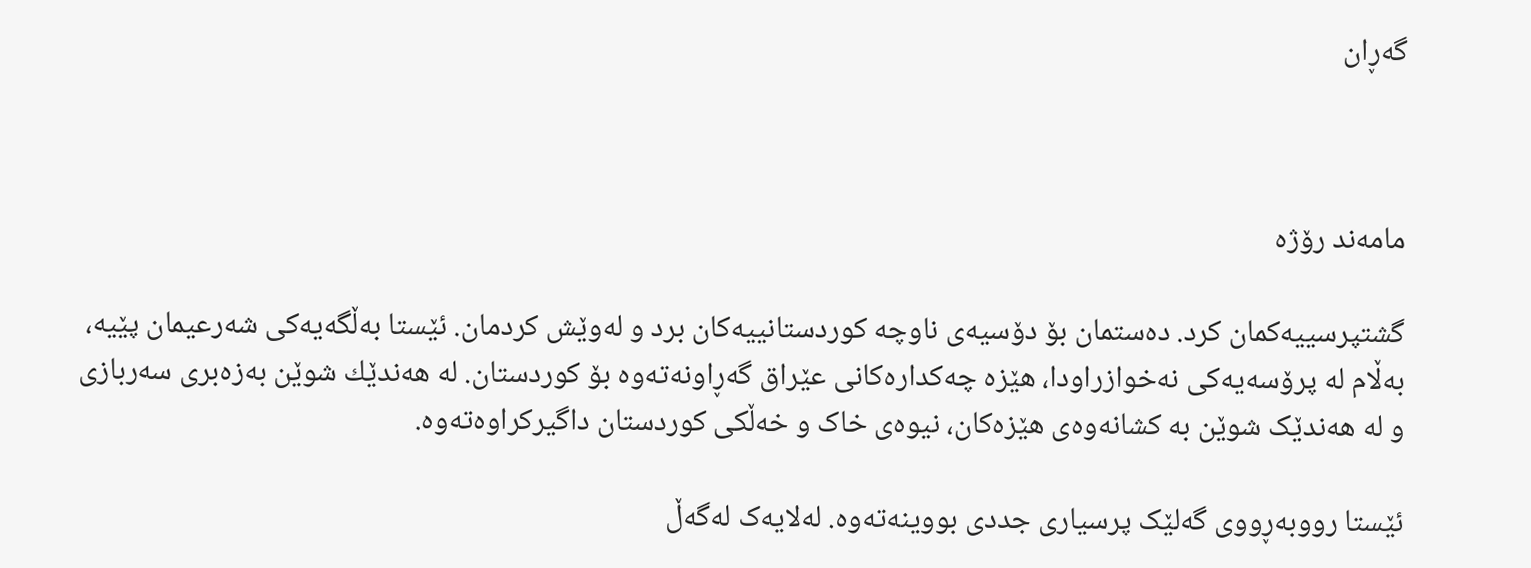گه‌ڕان



مامەند رۆژە

گشتپرسییەکمان کرد. دەستمان بۆ دۆسیەی ناوچە کوردستانییەکان برد و لەوێش کردمان. ئێستا بەڵگەیەکی شەرعیمان پێیە، بەڵام لە پرۆسەیەکی نەخوازراودا، هێزە چەکدارەکانی عێراق گەڕاونەتەوە بۆ کوردستان. لە هەندێك شوێن بەزەبری سەربازی و لە هەندێک شوێن بە کشانەوەی هێزەکان، نیوەی خاک و خەڵکی کوردستان داگیرکراوەتەوە.

ئێستا رووبەڕووی گەلێک پرسیاری جددی بووینەتەوە. لەلایەک لەگەڵ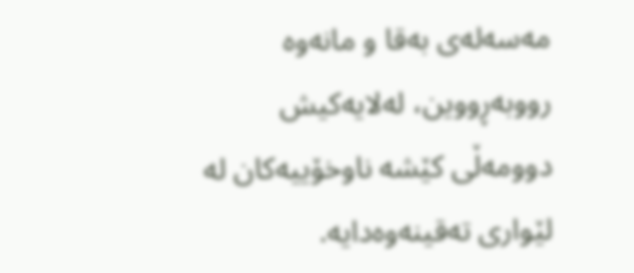مەسەلەی بەقا و مانەوە رووبەڕووین، لەلایەکیش دوومەڵی کێشە ناوخۆییەکان لە لێواری تەقینەوەدایە.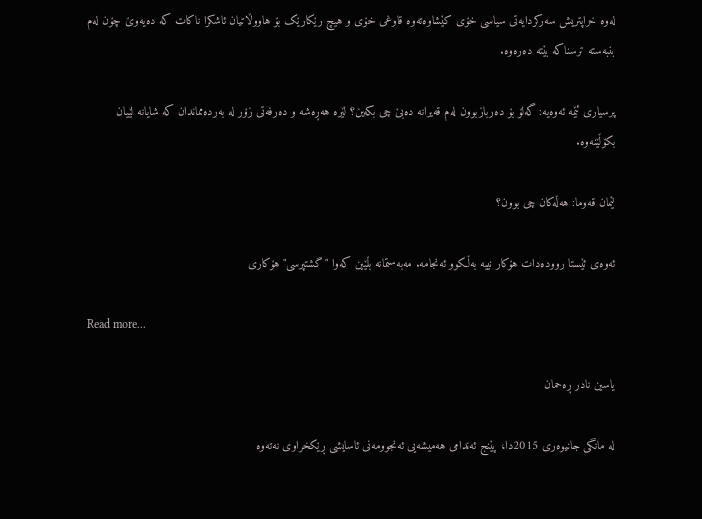لەوە خراپتریش سەرکردایەتی سیاسی خۆی کێشاوەتەوە قاوغی خۆی و هیچ رێکارێک بۆ هاووڵاتیان ئاشکرا ناکات کە دەیەوێ چۆن لەم بنبەستە ترسناکە بێتە دەرەوە.

پرسیاری ئێمە ئەوەیە: گەلۆ بۆ دەربازبوون لەم قەیرانە دەبێ چی بکەین؟ لێرە هەڕەشە و دەرفەتی زۆر لە بەردەمماندان کە شایانە لێیان بکۆڵێنەوە.

لێمان قەوما: هەڵەکان چی بوون؟

ئەوەی ئێستا روودەدات هۆکار نییە بەڵکوو ئەنجامە. مەبەستمانە بڵێین کەوا "گشتپرسی" هۆکاری

Read more...

یاسین نادر ڕه‌حمان

له‌ مانگی جانیوه‌ری 2015دا، پێنج ئه‌ندامی هه‌میشه‌یی ئه‌نجوومه‌نی ئاسایشی ڕێكخراوی نه‌ته‌وه‌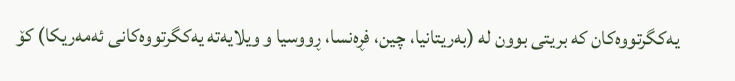یه‌كگرتووه‌كان كه‌ بریتی بوون له‌ (به‌ریتانیا، چین، فڕه‌نسا، ڕووسیا و ویلایه‌ته‌ یه‌كگرتووه‌كانی ئه‌مه‌ریكا) كۆ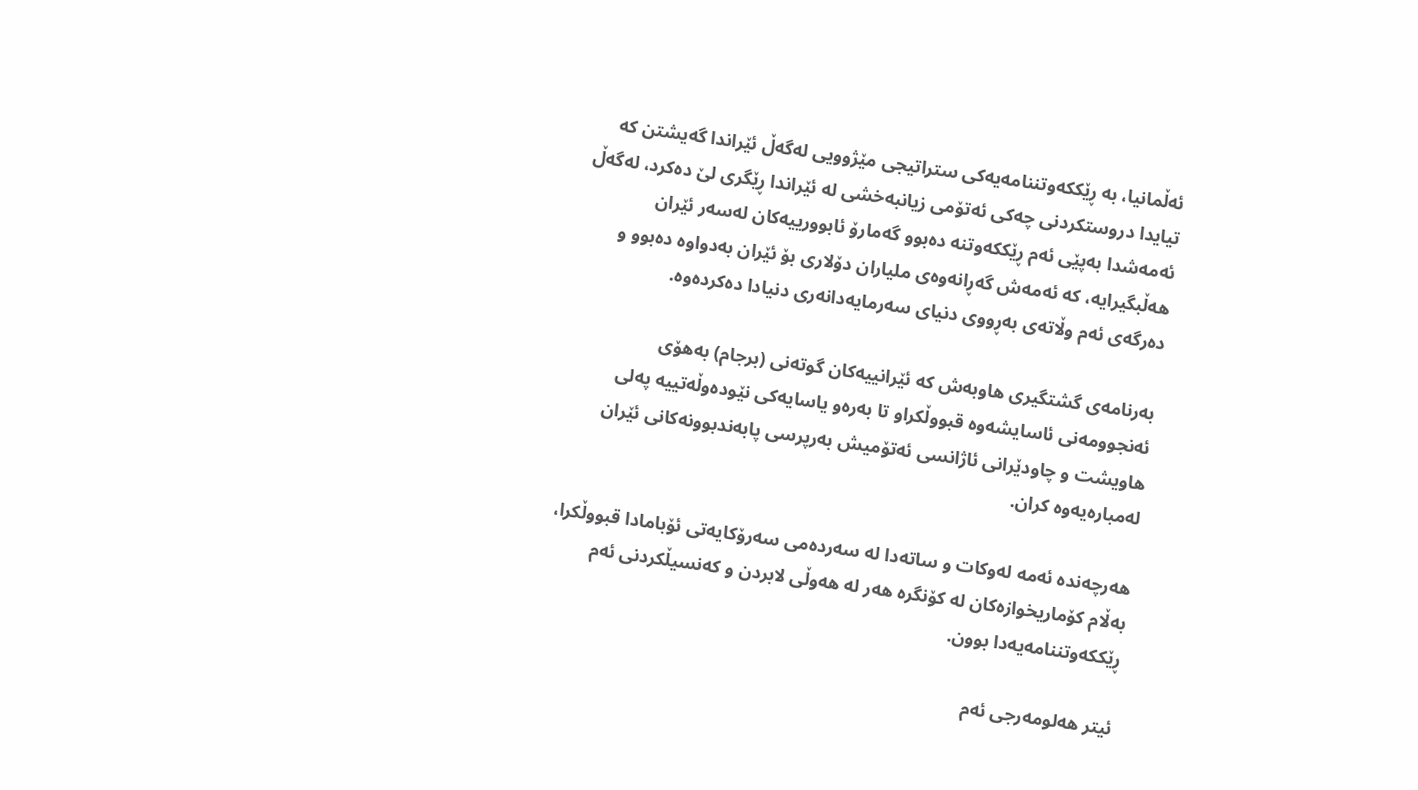ئه‌ڵمانیا، به‌ ڕێككه‌وتننامه‌یه‌كی ستراتیجی مێژوویی له‌گه‌ڵ ئێراندا گه‌یشتن كه‌ تیایدا دروستكردنی چه‌كی ئه‌تۆمی زیانبه‌خشی له‌ ئێراندا ڕێگری لێ ده‌كرد، له‌گه‌ڵ ئه‌مه‌شدا به‌پێی ئه‌م ڕێككه‌وتنه‌ ده‌بوو گه‌مارۆ ئابوورییه‌كان له‌سه‌ر ئێران هه‌ڵبگیرایه‌، كه‌ ئه‌مه‌ش گه‌ڕانه‌وه‌ی ملیاران دۆلاری بۆ ئێران به‌دواوه‌ ده‌بوو و ده‌رگه‌ی ئه‌م وڵاته‌ی به‌ڕووی دنیای سه‌رمایه‌دانه‌ری دنیادا ده‌كرده‌وه‌.

به‌رنامه‌ی گشتگیری هاوبه‌ش كه‌ ئێرانییه‌كان گوته‌نی (برجام) به‌هۆی ئه‌نجوومه‌نی ئاسایشه‌وه‌ قبووڵكراو تا به‌ره‌و یاسایه‌كی نێوده‌وڵه‌تییه‌ په‌لی هاویشت و چاودێرانی ئاژانسی ئه‌تۆمیش به‌رپرسی پابه‌ندبوونه‌كانی ئێران له‌مباره‌یه‌وه‌ كران.

هه‌رچه‌نده‌ ئه‌مه‌ له‌وكات و ساته‌دا له‌ سه‌رده‌می سه‌رۆكایه‌تی ئۆبامادا قبووڵكرا، به‌ڵام كۆماریخوازه‌كان له‌ كۆنگره‌ هه‌ر له‌ هه‌وڵی لابردن و كه‌نسیڵكردنی ئه‌م ڕێككه‌وتننامه‌یه‌دا بوون.

ئیتر هه‌لومه‌رجی ئه‌م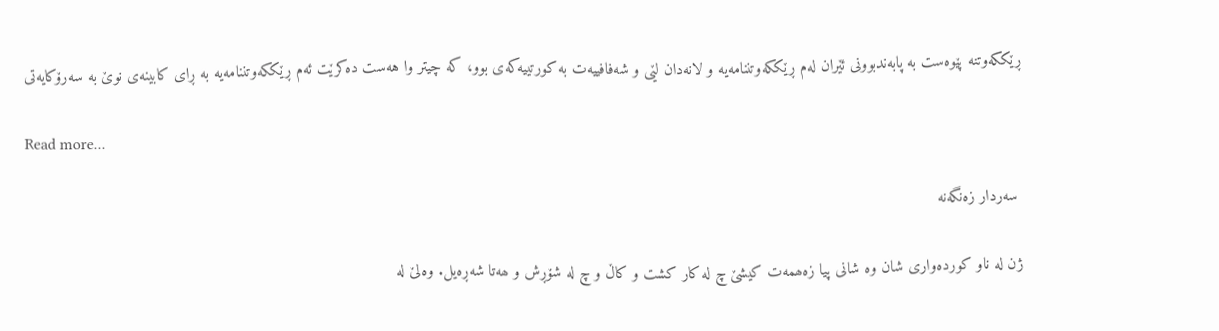ڕێككه‌وتنه‌ پێوه‌ست به‌ پابه‌ندبوونی ئێران له‌م ڕێككه‌وتننامه‌یه‌ و لانه‌دان لێی و شه‌فافییه‌ت به‌ كورتییه‌كه‌ی بوو، كه‌ چیتر وا هه‌ست ده‌كرێت ئه‌م ڕێككه‌وتننامه‌یه‌ به‌ ڕای كابینه‌ی نوێ به‌ سه‌رۆكایه‌تی

Read more...

 سەردار زەنگەنە

ژن لە ناو کوردەواری شان وە شانی پیا زەھمەت کیشێ چ لە کار کشت و کاڵ و چ لە شۆڕش و ھەتا شەڕەیل. وەلێ لە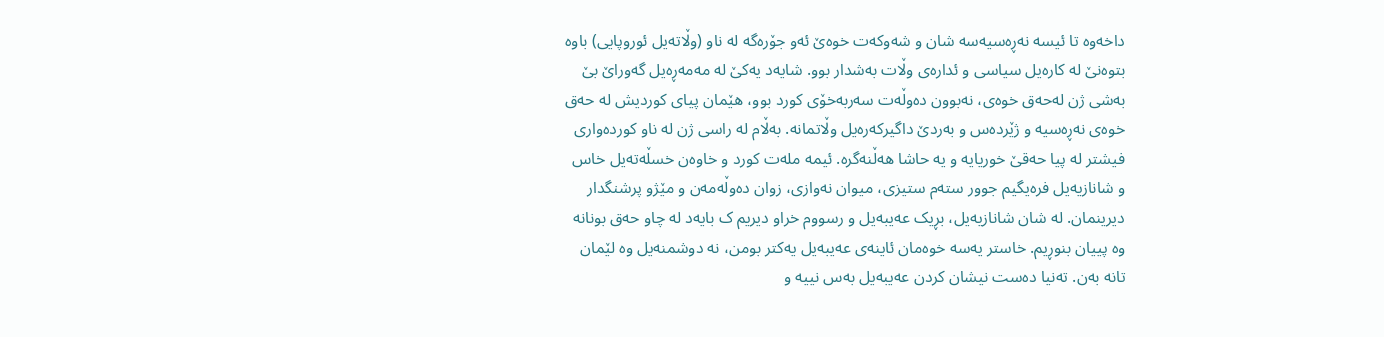داخەوە تا ئیسە نەڕەسیەسە شان و شەوکەت خوەێ ئەو جۆرەگە لە ناو (وڵاتەیل ئوروپایی) باوە بتوەنێ لە کارەیل سیاسی و ئدارەی وڵات بەشدار بوو. شایەد یەکێ لە مەمەڕەیل گەوراێ بێ بەشی ژن لەحەق خوەی، نەبوون دەوڵەت سەربەخۆی کورد بوو، ھێمان پیای کوردیش لە حەق خوەی نەڕەسیە و ژێردەس و بەردێ داگیرکەرەیل وڵاتمانە. بەڵام لە راسی ژن لە ناو کوردەواری فیشتر لە پیا حەقێ خوریایە و یە حاشا ھەڵنەگرە. ئیمە ملەت کورد و خاوەن خسڵەتەیل خاس و شانازیەیل فرەیگیم جوور ستەم ستیزی، میوان نەوازی، زوان دەوڵەمەن و مێژو پرشنگدار دیرینمان. لە شان شانازیەیل، بڕیک عەیبەیل و رسووم خراو دیریم ک بایەد لە چاو حەق بونانە وە پییان بنوڕیم. خاستر یەسە خوەمان ئاینەی عەیبەیل یەکتر بومن، نە دوشمنەیل وە لێمان تانە بەن. تەنیا دەست نیشان کردن عەیبەیل بەس نییە و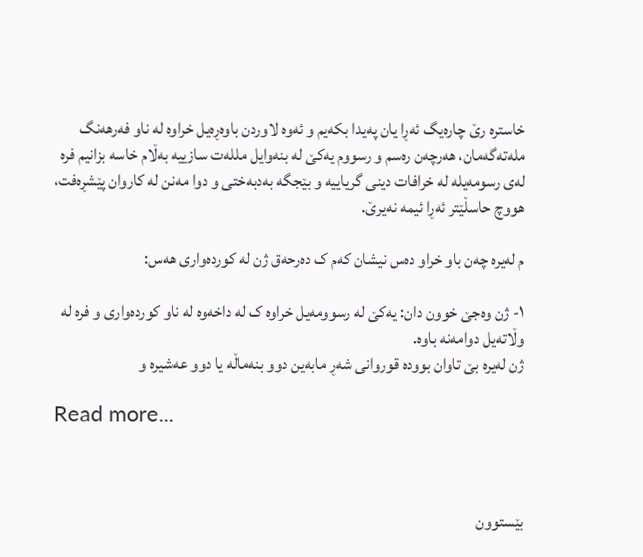خاسترە رێ چارەیگ ئەڕا یان پەیدا بکەیم و ئەوە لاوردن باوەڕەیل خراوە لە ناو فەرھەنگ ملەتەگەمان، ھەرچەن رەسم و رسووم یەکێ لە بنەوایل مللەت سازییە بەڵام خاسە بزانیم فرە لەی رسومەیلە لە خرافات دینی گریاییە و بێجگە بەدبەختی و دوا مەنن لە کاروان پێشڕەفت، ھووچ حاسڵێتر ئەڕا ئیمە نەیرێ.

م لەیرە چەن باو خراو دەس نیشان کەم ک دەرحەق ژن لە کوردەواری ھەس:

١- ژن وەجێ خوون دان: یەکێ لە رسوومەیل خراوە ک لە داخەوە لە ناو کوردەواری و فرە لە وڵاتەیل دوامەنە باوە.
ژن لەیرە بێ تاوان بوودە قوروانی شەڕ مابەین دوو بنەماڵە یا دوو عەشیرە و

Read more...



بێستوون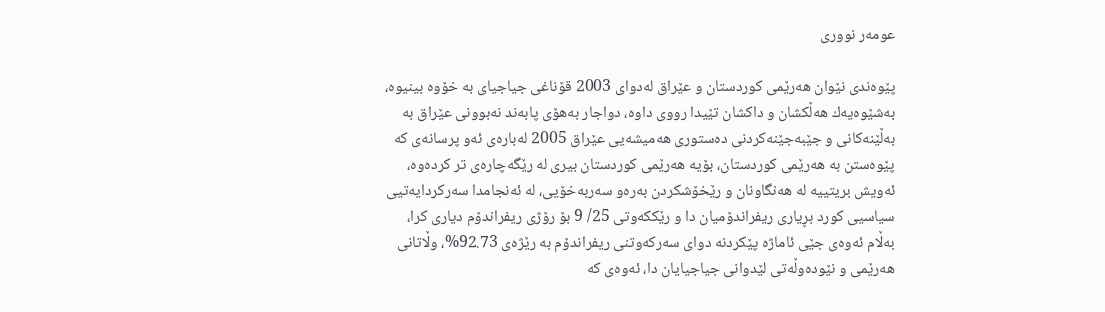عومه‌ر نوورى

پێوه‌ندى نێوان هه‌رێمى كوردستان و عێراق له‌دواى 2003 قۆناغى جیاجیاى به‌ خۆوه‌ بینیوه‌، به‌شێوه‌یه‌ك هه‌ڵكشان و داكشان تێیدا رووی داوه‌، دواجار به‌هۆى پابه‌ند نه‌بوونى عێراق به‌ به‌ڵێنه‌كانى و جێبه‌جێنه‌كردنى ده‌ستورى هه‌میشه‌یى عێراق 2005 له‌باره‌ی ئه‌و پرسانه‌ى كه‌ پێوه‌ستن به‌ هه‌رێمى كوردستان، بۆیه‌ هه‌رێمى كوردستان بیرى له‌ رێگه‌چاره‌ى تر كرده‌وه‌، ئه‌ویش بریتییه‌ له‌ هه‌نگاونان و رێخۆشكردن به‌ره‌و سه‌ربه‌خۆیى، له‌ ئه‌نجامدا سه‌ركردایه‌تیى سیاسیى كورد بڕیارى ریفراندۆمیان دا و رێككه‌وتى 25/ 9 بۆ رۆژى ریفراندۆم دیاری كرا، به‌ڵام ئه‌وه‌ى جێى ئاماژه‌ پێكردنه‌ دواى سه‌ركه‌وتنى ریفراندۆم به‌ رێژه‌ى 92.73%، وڵاتانى هه‌رێمى و نێوده‌وڵه‌تى لێدوانى جیاجیایان دا، ئه‌وه‌ى كه‌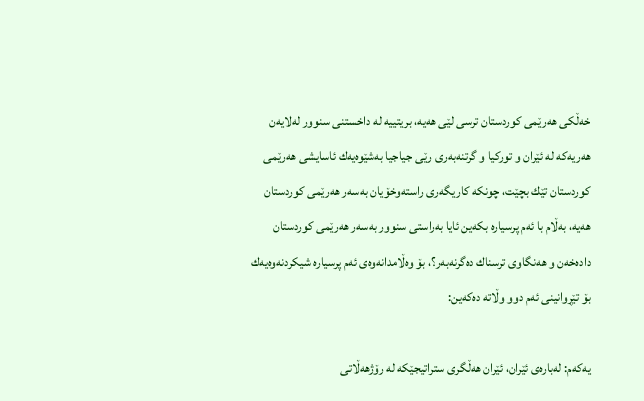خه‌ڵكى هه‌رێمى كوردستان ترسى لێى هه‌یه‌، بریتییه‌ له‌ داخستنى سنوور له‌لایه‌ن هه‌ریه‌كه‌ له‌ ئێران و توركیا و گرتنه‌به‌رى رێى جیاجیا به‌شێوه‌یه‌ك ئاسایشى هه‌رێمى كوردستان تێك بچێت، چونكه‌ كاریگه‌رى راسته‌وخۆیان به‌سه‌ر هه‌رێمى كوردستان هه‌یه‌، به‌ڵام با ئه‌م پرسیاره‌ بكه‌ین ئایا به‌راستى سنوور به‌سه‌ر هه‌رێمى كوردستان داده‌خه‌ن و هه‌نگاوى ترسناك ده‌گرنه‌به‌ر؟، بۆ وه‌ڵامدانه‌وه‌ى ئه‌م پرسیاره‌ شیكردنه‌وه‌یه‌ك بۆ تێڕوانینى ئه‌م دوو وڵاته‌ ده‌كه‌ین:

یه‌كه‌م: له‌باره‌ی ئێران، ئێران هه‌ڵگرى ستراتیجێكه‌ له‌ رۆژهه‌ڵاتى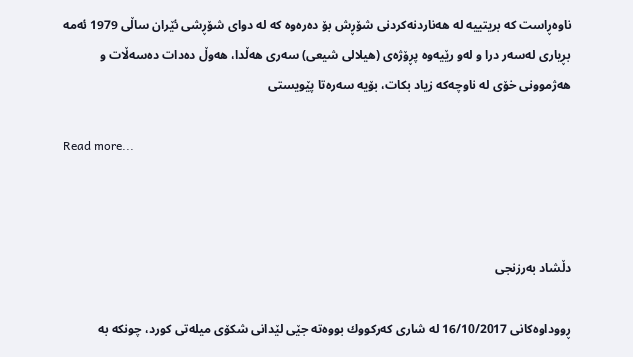ناوه‌ڕاست كه‌ بریتییه‌ له‌ هه‌ناردنه‌كردنى شۆڕش بۆ ده‌ره‌وه‌ كه‌ له‌ دواى شۆڕشى ئێران ساڵى 1979 ئه‌مه‌ بڕیارى له‌سه‌ر درا و له‌و رێیه‌وه‌ پڕۆژه‌ى (هیلالى شیعى) سه‌رى هه‌ڵدا، هه‌وڵ ده‌دات ده‌سه‌ڵات و هه‌ژموونى خۆى له‌ ناوچه‌كه‌ زیاد بكات، بۆیه‌ سه‌ره‌تا پێویستى

Read more...



دڵشاد به‌رزنجی

ڕووداوه‌كانی 16/10/2017 له‌ شاری كه‌ركووك بووه‌ته‌ جێی لێدانی شكۆی میله‌تی كورد، چونكه‌ به‌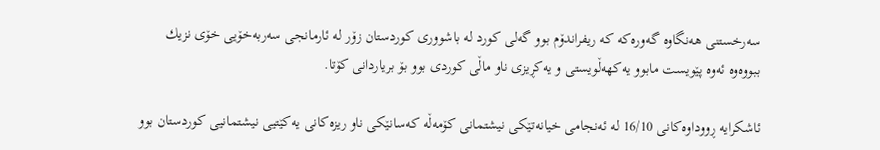سه‌رخستنی هه‌نگاوه‌ گه‌وره‌كه‌ كه‌ ریفراندۆم بوو گه‌لی كورد له‌ باشووری كوردستان زۆر له‌ ئارمانجی سه‌ربه‌خۆیی خۆی نزیك ببووه‌وه‌‌ ئه‌وه‌ پێویست مابوو یه‌كهه‌ڵویستی و یه‌كڕیزی ناو ماڵی كوردی بوو بۆ بریاردانی كۆتا.

ئاشكرایه‌ ڕووداوه‌كانی 16/10 له‌ ئه‌نجامی خیانه‌تێكی نیشتمانی كۆمه‌ڵه‌ كه‌سانێكی ناو ریزه‌كانی یه‌كێتیی نیشتمانیی كوردستان بوو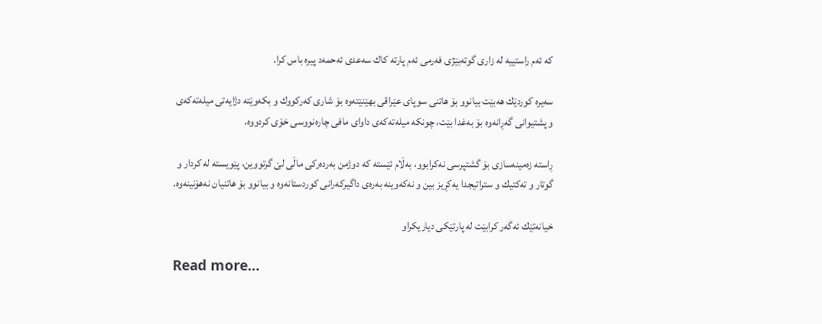كه‌ ئه‌م راستییه‌ له‌ زاری گوته‌بێژی فه‌رمی ئه‌م پارته‌ كاك سه‌عدی ئه‌حمه‌د پیره باس كرا.

سه‌یره‌ كوردێك هه‌بێت بیانوو بۆ هاتنی سوپای عێراقی بهێنێته‌وه‌ بۆ شاری كه‌ركووك و بكه‌وێته‌ دژایه‌تی میله‌ته‌كه‌ی و پشتیوانی گه‌ڕانه‌وه‌ بۆ به‌غدا بێت، چونكه‌ میله‌ته‌كه‌ی داوای مافی چاره‌نووسی خۆی كردووه‌.

ڕاسته‌ زه‌مینه‌سازی بۆ گشتپرسی نه‌كرابوو، به‌ڵام ئێسته‌ كه‌ دوژمن به‌رده‌ركی ماڵی لێ گرتووین، پێویسته‌ له‌ كردار و گوتار و ته‌كتیك و ستراتیجدا یه‌كڕیز بین و نه‌كه‌وینه‌ به‌ره‌ی داگیركه‌رانی كوردستانه‌وه‌ و بیانوو بۆ هاتنیان نه‌هۆنینه‌وه‌.

خیانه‌تێك ئه‌گه‌ر كرابێت له‌ پارتێكی دیاریكراو

Read more...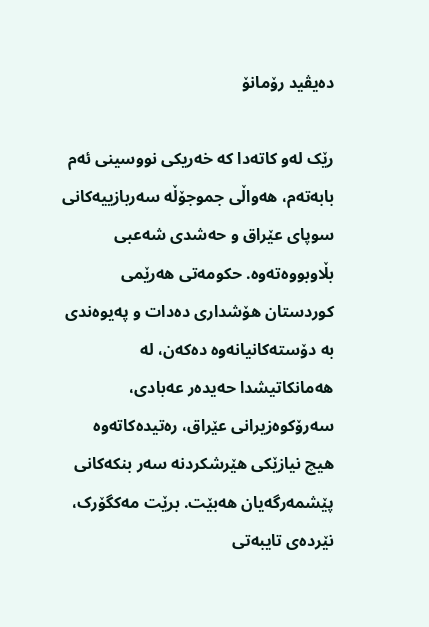دەیڤید رۆمانۆ

رێک لەو کاتەدا کە خەریکی نووسینی ئەم بابەتەم، هەواڵی جموجۆڵە سەربازییەکانی سوپای عێراق و حەشدی شەعبی بڵاوبووەتەوە. حکومەتی هەرێمی کوردستان هۆشداری دەدات و پەیوەندی بە دۆستەکانیانەوە دەکەن، لە هەمانکاتیشدا حەیدەر عەبادی، سەرۆکوەزیرانی عێراق، رەتیدەکاتەوە هیچ نیازێکی هێرشکردنە سەر بنکەکانی پێشمەرگەیان هەبێت. برێت مەکگۆرک، نێردەی تایبەتی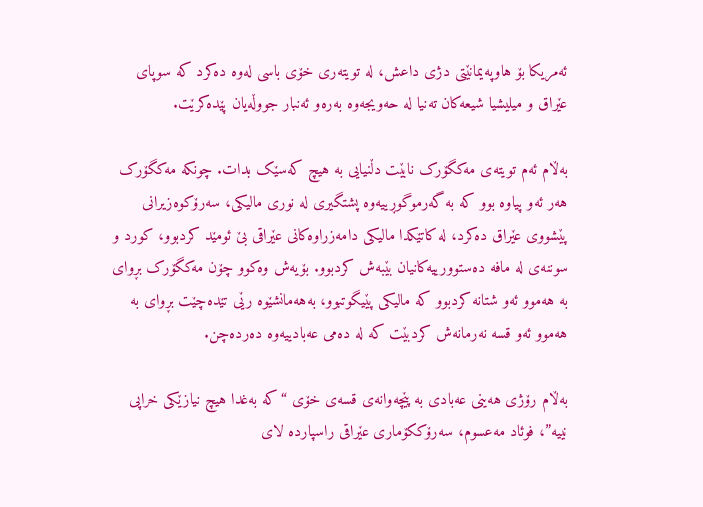ئەمریکا بۆ هاوپەیمانێتی دژی داعش، لە تویتەری خۆی باسی لەوە دەکرد کە سوپای عێراق و میلیشیا شیعەکان تەنیا لە حەویجەوە بەرەو ئەنبار جووڵەیان پێدەکرێت.

بەڵام ئەم تویتەی مەکگۆرک نابێت دڵنیایی بە هیچ کەسێک بدات. چونکە مەکگۆرک هەر ئەو پیاوە بوو کە بە گەرموگوڕییەوە پشتگیری لە نوری مالیکی، سەرۆکوەزیرانی پێشووی عێراق دەکرد، لە کاتێکدا مالیکی دامەزراوەکانی عێراقی بێ ئومێد کردبوو، کورد و سوننەی لە مافە دەستوورییەکانیان بێبەش کردبوو. بۆیەش وەکوو چۆن مەکگۆرک بڕوای بە هەموو ئەو شتانە کردبوو کە مالیکی پێیگوتبوو، بەهەمانشێوە رێی تێدەچێت بڕوای بە هەموو ئەو قسە نەرمانەش کردبێت کە لە دەمی عەبادییەوە دەردەچن.

بەڵام رۆژی هەینی عەبادی بە پێچەوانەی قسەی خۆی “کە بەغدا هیچ نیازێکی خراپی نییە”، فوئاد مەعسوم، سەرۆککۆماری عێراقی راسپاردە لای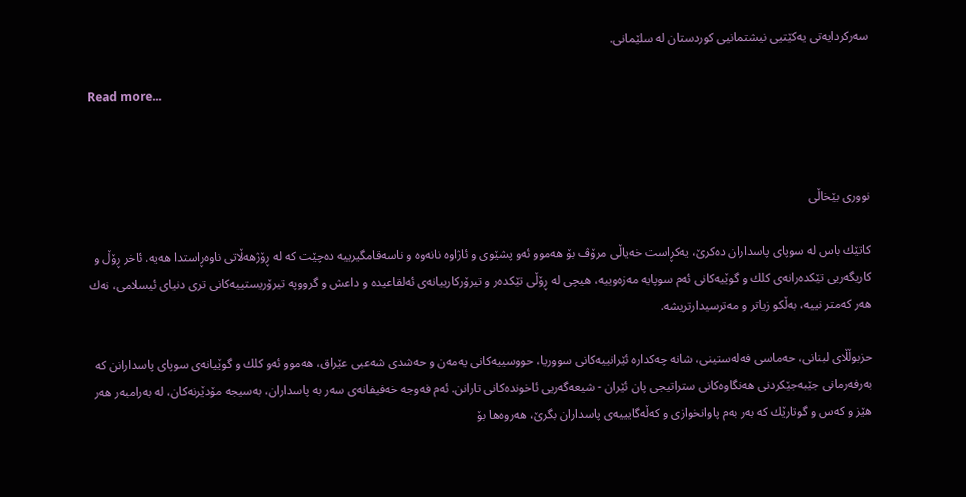سەرکردایەتی یەکێتیی نیشتمانیی کوردستان لە سلێمانی.

Read more...



نووری بێخاڵی

كاتێك باس له‌ سوپای پاسداران ده‌كرێ، یه‌كڕاست خه‌یاڵی مرۆڤ بۆ هه‌موو ئه‌و پشێوی و ئاژاوه‌ نانه‌وه‌ و ناسه‌قامگیرییه‌ ده‌چێت كه‌ له‌ ڕۆژهه‌ڵاتی ناوه‌ڕاستدا هه‌یه‌. ئاخر ڕۆڵ و كاریگه‌ریی تێكده‌رانه‌ی كلك و گوێیه‌كانی ئه‌م سوپایه‌ مه‌زه‌وییه‌، هیچی له‌ ڕۆڵی تێكده‌ر و تیرۆركارییانه‌ی ئه‌لقاعیده‌ و داعش و گرووپه‌ تیرۆریستییه‌كانی تری دنیای ئیسلامی، نه‌ك هه‌ر كه‌متر نییه‌، به‌ڵكو زیاتر و مه‌ترسیدارتریشه‌.

حزبوڵڵای لبنانی، حه‌ماسی فه‌له‌ستینی، شانه‌ چه‌كداره‌ ئێرانییه‌كانی سووریا، حووسییه‌كانی یه‌مه‌ن و حه‌شدی شه‌عبی عێراق، هه‌موو ئه‌و كلك و گوێیانه‌ی سوپای پاسدارانن كه‌ به‌رفه‌رمانی جێبه‌جێكردنی هه‌نگاوه‌كانی ستراتیجی پان ئێران - شیعه‌گه‌ریی ئاخونده‌كانی تارانن. ئه‌م فه‌وجه‌ خه‌فیفانه‌ی سه‌ر به‌ پاسداران، به‌سیجه‌ مۆدێرنه‌كان، له‌ به‌رامبه‌ر هه‌ر هێز و كه‌س و گوتارێك كه‌ به‌ر به‌م پاوانخوازی و كه‌ڵه‌گایییه‌ی پاسداران بگرێ، هه‌روه‌ها بۆ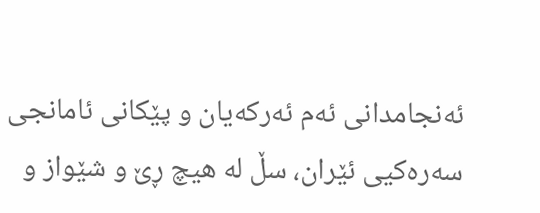ئه‌نجامدانی ئه‌م ئه‌ركه‌یان و پێكانی ئامانجی سه‌ره‌كیی ئێران، سڵ له‌ هیچ ڕێ و شێواز و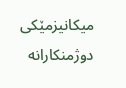میكانیزمێكی دوژمنكارانه‌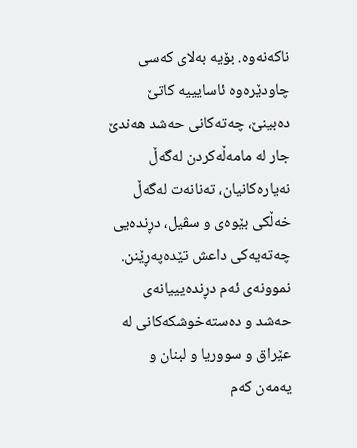ناكه‌نه‌وه‌. بۆیه‌ به‌لای كه‌سی چاودێره‌وه‌ ئاسایییه‌ كاتێ ده‌بینێ، چه‌ته‌كانی حه‌شد هه‌ندێ جار له‌ مامه‌ڵه‌كردن له‌گه‌ڵ نه‌یاره‌كانیان، ته‌نانه‌ت له‌گه‌ڵ خه‌ڵكی بێوه‌ی و سڤیل، دڕنده‌یی چه‌ته‌یه‌كی داعش تێده‌په‌ڕێنن. نموونه‌ی ئه‌م دڕنده‌یییانه‌ی حه‌شد و ده‌سته‌خوشكه‌كانی له‌ عێراق و سووریا و لبنان و یه‌مه‌ن كه‌م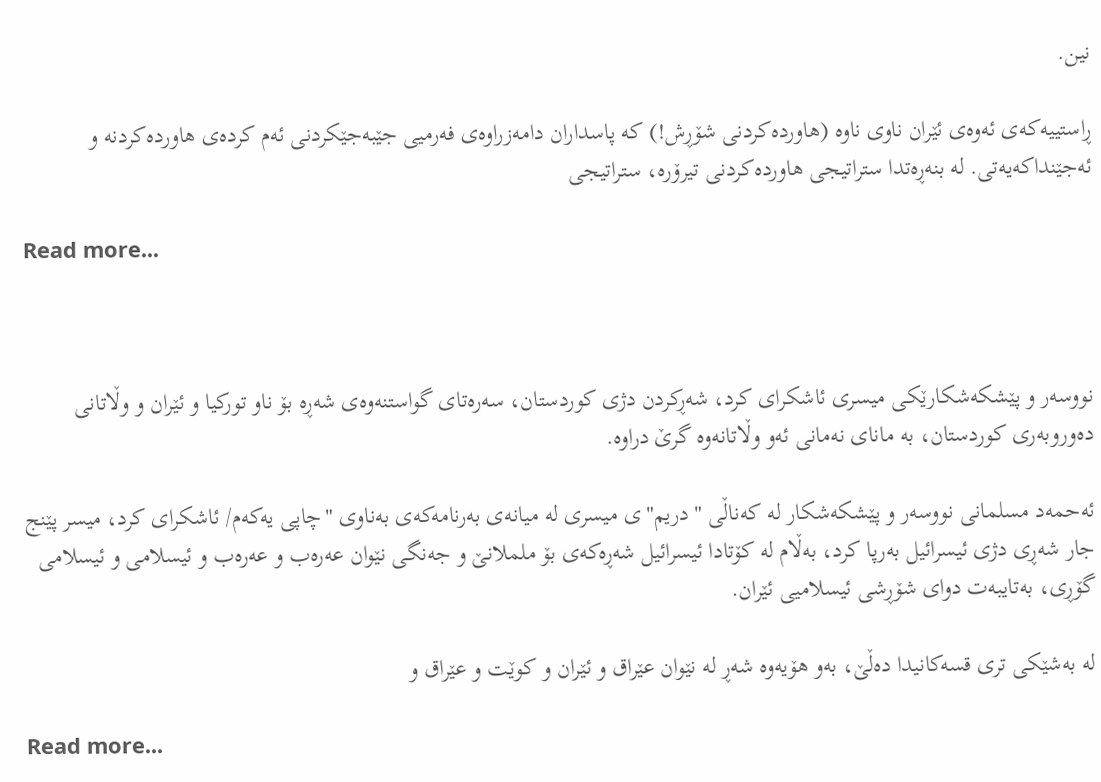نین.

ڕاستییه‌كه‌ی ئه‌وه‌ی ئێران ناوی ناوه‌ (هاورده‌كردنی شۆڕش!) كه‌ پاسداران دامه‌زراوه‌ی فه‌رمیی جێبه‌جێكردنی ئه‌م كرده‌ی هاورده‌كردنه‌ و ئه‌جێنداكه‌یه‌تی. له‌ بنه‌ڕه‌تدا ستراتیجی هاورده‌كردنی تیرۆره‌، ستراتیجی

Read more...



نووسەر و پێشكەشكارێكی میسری ئاشكرای كرد، شەڕكردن دژی كوردستان، سەرەتای گواستنەوەی شەڕە بۆ ناو توركیا و ئێران و وڵاتانی دەوروبەری كوردستان، بە مانای نەمانی ئەو وڵاتانەوە گرێ دراوە.

ئەحمەد مسلمانی نووسەر و پێشكەشكار لە كەناڵی "دریم"ی میسری لە میانەی بەرنامەكەی بەناوی "چاپی یەكەم/ ئاشكرای كرد، میسر پێنج جار شەڕی دژی ئیسرائیل بەرپا كرد، بەڵام لە كۆتادا ئیسرائیل شەڕەكەی بۆ ململانێ و جەنگی نێوان عەرەب و عەرەب و ئیسلامی و ئیسلامی گۆڕی، بەتایبەت دوای شۆڕشی ئیسلامیی ئێران.

لە بەشێكی تری قسەكانیدا دەڵێ، بەو هۆیەوە شەڕ لە نێوان عێراق و ئێران و كوێت و عێراق و

Read more...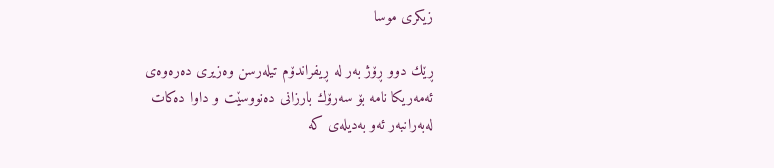زیكری موسا

ڕێك دوو ڕۆژ بەر لە ڕیفراندۆم تیلەرسن وەزیری دەرەوەی ئەمەریكا نامە بۆ سەرۆك بارزانی دەنووسێت و داوا دەكات لەبەرانبەر ئەو بەدیلەی كە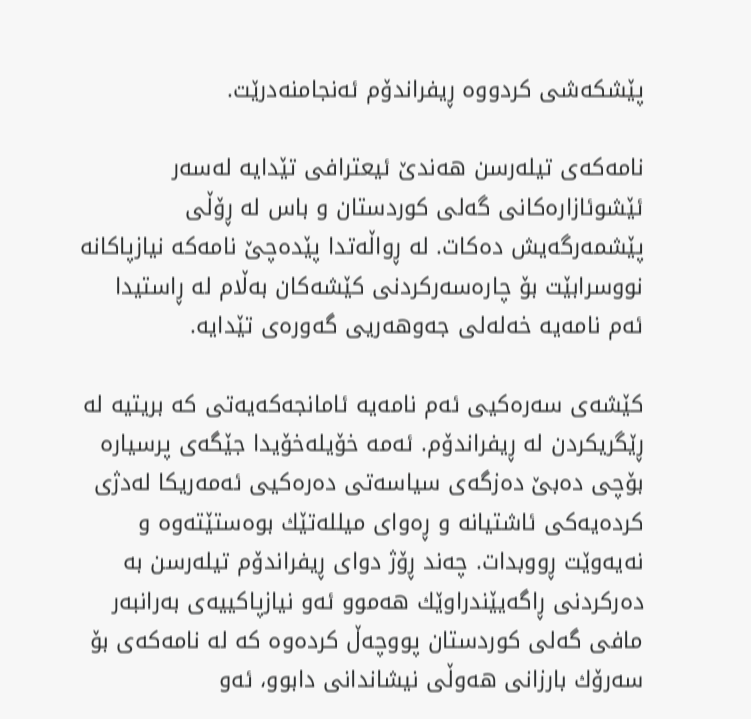پێشكەشی كردووە ڕیفراندۆم ئەنجامنەدرێت.

نامەكەی تیلەرسن هەندێ ئیعترافی تێدایە لەسەر ئێشوئازارەكانی گەلی كوردستان و باس لە ڕۆڵی پێشمەرگەیش دەكات. لە ڕواڵەتدا پێدەچێ نامەكە نیازپاكانە نووسرابێت بۆ چارەسەركردنی كێشەكان بەڵام لە ڕاستیدا ئەم نامەیە خەلەلی جەوهەریی گەورەی تێدایە.

كێشەی سەرەكیی ئەم نامەیە ئامانجەكەیەتی كە بریتیە لە ڕێگریكردن لە ڕیفراندۆم. ئەمە خۆیلەخۆیدا جێگەی پرسیارە بۆچی دەبێ دەزگەی سیاسەتی دەرەكیی ئەمەریكا لەدژی كردەیەكی ئاشتیانە و ڕەوای میللەتێك بوەستێتەوە و نەیەوێت ڕووبدات. چەند ڕۆژ دوای ڕیفراندۆم تیلەرسن بە دەركردنی ڕاگەیێندراوێك هەموو ئەو نیازپاكییەی بەرانبەر مافی گەلی كوردستان پووچەڵ كردەوە كە لە نامەكەی بۆ سەرۆك بارزانی هەوڵی نیشاندانی دابوو، ئەو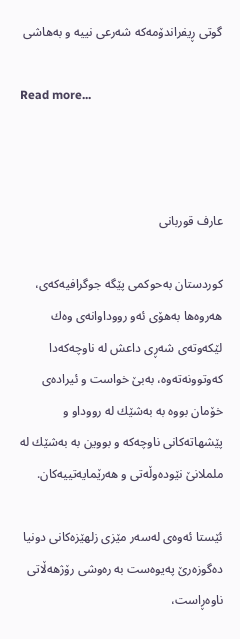گوتی ڕیفراندۆمەكە شەرعی نییە و بەهاشی

Read more...



عارف قوربانی

كوردستان بەحوكمی پێگە جوگرافیەكەی، هەروەها بەهۆی ئەو رووداوانەی وەك لێكەوتەی شەڕی داعش لە ناوچەكەدا كەوتوونەتەوە، بەبێ‌ خواست و ئیرادەی خۆمان بووە بە بەشێك لە رووداو و پێشهاتەكانی ناوچەكە و بووین بە بەشێك لە ململانێ‌ نێودەوڵەتی و هەرێمایەتییەكان.

ئێستا ئەوەی لەسەر مێزی زلهێزەكانی دونیا دەگوزەرێ‌ پەیوەست بە رەوشی رۆژهەڵاتی ناوەڕاست،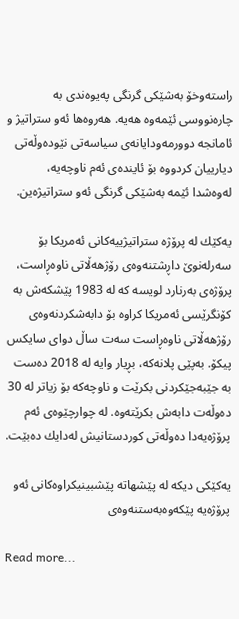راستەوخۆ بەشێكی گرنگی پەیوەندی بە چارەنووسی ئێمەوە هەیە. هەروەها ئەو ستراتیژ و ئامانجە دوورمەودایانەی سیاسەتی نێودەوڵەتی دیارییان كردووە بۆ ئایندەی ئەم ناوچەیە، لەوەشدا ئێمە بەشێكی گرنگی ئەو ستراتیژەین.

یەكێك لە پرۆژە ستراتیژییەكانی ئەمریكا بۆ سەرلەنوێ‌ داڕشتنەوەی رۆژهەڵاتی ناوەڕاست، پرۆژەی بەرنارد لویسە كە لە 1983 پێشكەش بە كۆنگرێسی ئەمریكا كراوە بۆ دابەشكردنەوەی رۆژهەڵاتی ناوەڕاست سەت ساڵ دوای سایكس پیكۆ. بەپێی پلانەكە، بڕیار وایە لە 2018 دەست بە جێبەجێكردنی بكرێت و ناوچەكە بۆ زیاتر لە 30 دەوڵەت دابەش بكرێتەوە. لە چوارچێوەی ئەم پرۆژەیەدا دەوڵەتی كوردستانیش لەدایك دەبێت.

یەكێكی دیكە لە پێشهاتە پێشبینیكراوەكانی ئەو پرۆژەیە پێكەوەبەستنەوەی

Read more...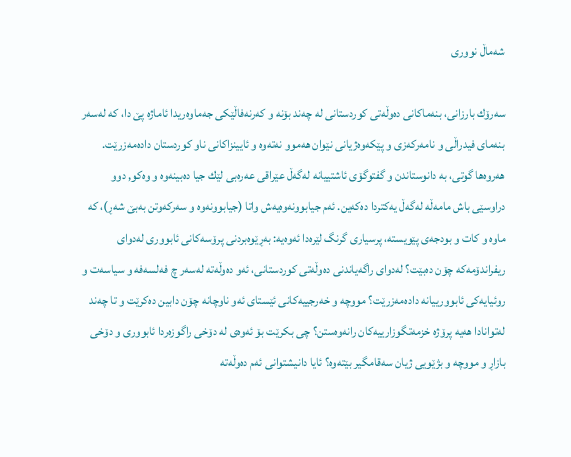شەماڵ نووری

سەرۆك بارزانی، بنەماكانی دەوڵەتی كوردستانی لە چەند بۆنە و كەرنەفاڵێكی جەماوەریدا ئاماژە پێ دا، كە لەسەر بنەمای فیدراڵی و نامەركەزی و پێكەوەژیانی نێوان هەموو نەتەوە و ئایینزاكانی ناو كوردستان دادەمەزرێت. هەروەها گوتی، بە دانوستاندن و گفتوگۆی ئاشتییانە لەگەڵ عێراقی عەرەبی لێك جیا دەبینەوە و وەكو, دوو دراوسێی باش مامەڵە لەگەڵ یەكتردا دەكەین. ئەم جیابوونەوەیەش واتا (جیابوونەوە و سەركەوتن بەبێ شەڕ)، كە ماوە و كات و بودجەی پێویستە، پرسیاری گرنگ لێرەدا ئەوەیە: بەڕێوەبردنی پرۆسەكانی ئابووری لەدوای ریفراندۆمەكە چۆن دەبێت؟ لەدوای راگەیاندنی دەوڵەتی كوردستانی، ئەو دەوڵەتە لەسەر چ فەلسەفە و سیاسەت و روئیایەكی ئابوورییانە دادەمەزرێت؟ مووچە و خەرجییەكانی ئێستای ئەو ناوچانە چۆن دابین دەكرێت و تا چەند لەتوانادا هەیە پرۆژە خزمەتگوزارییەكان رانەوەستن؟ چی بكرێت بۆ ئەوەی لە دۆخی راگوزەردا ئابووری و دۆخی بازاڕ و مووچە و بژێویی ژیان سەقامگیر بێتەوە؟ ئایا دانیشتوانی ئەم دەوڵەتە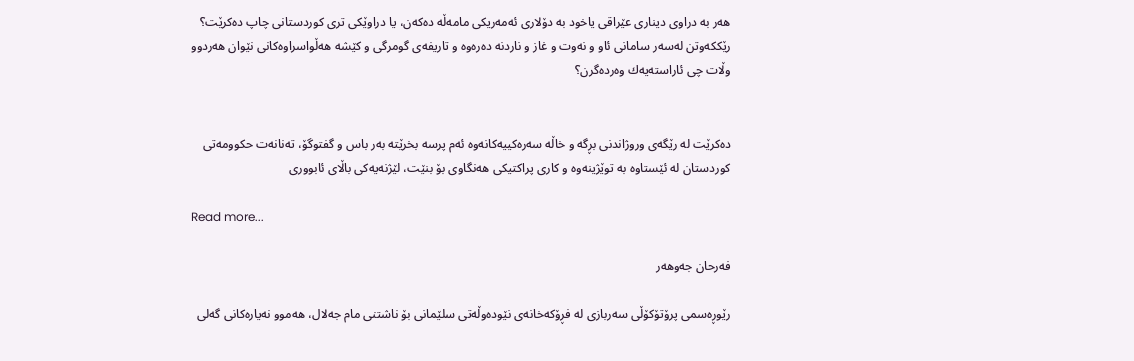هەر بە دراوی دیناری عێراقی یاخود بە دۆلاری ئەمەریكی مامەڵە دەكەن، یا دراوێكی تری كوردستانی چاپ دەكرێت؟ رێككەوتن لەسەر سامانی ئاو و نەوت و غاز و ناردنە دەرەوە و تاریفەی گومرگی و كێشە هەڵواسراوەكانی نێوان هەردوو وڵات چی ئاراستەیەك وەردەگرن؟


دەكرێت لە رێگەی وروژاندنی بڕگە و خاڵە سەرەكییەكانەوە ئەم پرسە بخرێتە بەر باس و گفتوگۆ، تەنانەت حكوومەتی كوردستان لە ئێستاوە بە توێژینەوە و كاری پراكتیكی هەنگاوی بۆ بنێت، لێژنەیەكی باڵای ئابووری

Read more...

فەرحان جەوهەر

رێوڕەسمی پرۆتۆکۆڵی سەربازی لە فڕۆکەخانەی نێودەوڵەتی سلێمانی بۆ ناشتنی مام جەلال، ھەموو نەیارەکانی گەلی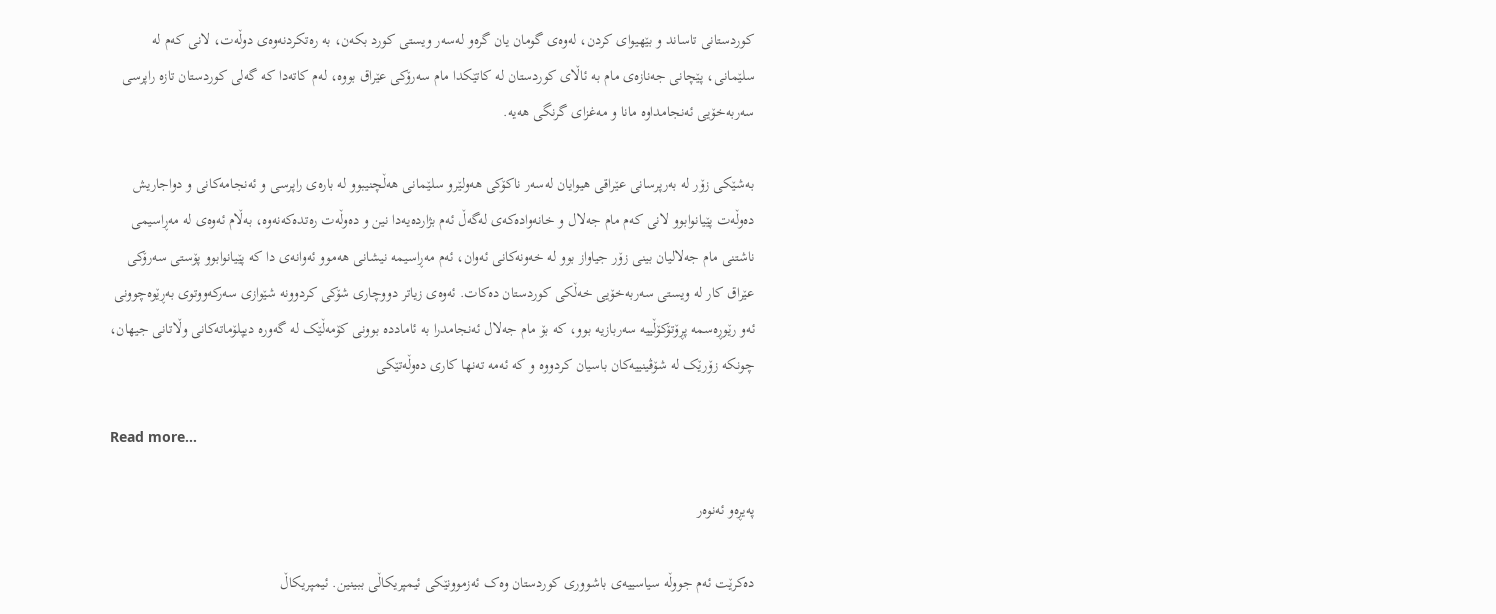کوردستانی تاساند و بێھیوای کردن، لەوەی گومان یان گرەو لەسەر ویستی کورد بکەن، بە رەتکردنەوەی دوڵەت، لانی کەم لە سلێمانی، پێچانی جەنازەی مام بە ئاڵای کوردستان لە کاتێکدا مام سەرۆکی عێراق بووە، لەم کاتەدا کە گەلی کوردستان تازە راپرسی سەربەخۆیی ئەنجامداوە مانا و مەغزای گرنگی ھەیە.

بەشێکی زۆر لە بەرپرسانی عێراقی ھیوایان لەسەر ناکۆکی ھەولێرو سلێمانی ھەڵچنیبوو لە بارەی راپرسی و ئەنجامەکانی و دواجاریش دەوڵەت پێیانوابوو لانی کەم مام جەلال و خانەوادەکەی لەگەڵ ئەم بژاردەیەدا نین و دەوڵەت رەتدەکەنەوە، بەڵام ئەوەی لە مەڕاسیمی ناشتنی مام جەلالیان بینی زۆر جیاواز بوو لە خەونەکانی ئەوان، ئەم مەڕاسیمە نیشانی ھەموو ئەوانەی دا کە پێیانوابوو پۆستی سەرۆکی عێراق کار لە ویستی سەربەخۆیی خەڵکی کوردستان دەکات. ئەوەی زیاتر دووچاری شۆکی کردوونە شێوازی سەرکەووتوی بەڕێوەچوونی ئەو رێوڕەسمە پڕۆتۆکۆڵییە سەربازیە بوو، کە بۆ مام جەلال ئەنجامدرا بە ئاماددە بوونی کۆمەڵێک لە گەورە دیپلۆماتەکانی وڵاتانی جیھان، چونکە زۆرێک لە شۆڤینییەکان باسیان کردووە و کە ئەمە تەنھا کاری دەوڵەتێکی

Read more...

پەیڕەو ئەنوەر

دەکرێت ئەم جووڵە سیاسییەی باشووری کوردستان وەک ئەزموونێکی ئیمپریکاڵی ببینین. ئیمپریکاڵ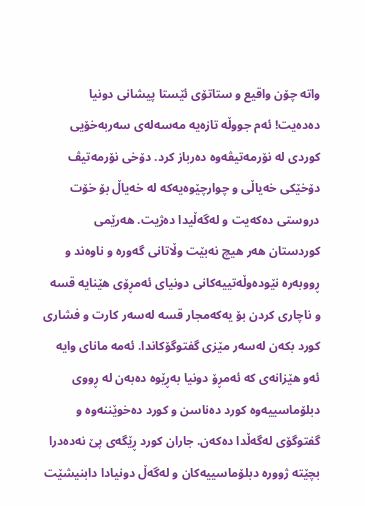واتە چۆن واقیع و ستاتۆی ئێستا پیشانی دونیا دەدەیت! ئەم جووڵە تازەیە مەسەلەی سەربەخۆیی کوردی لە نۆرمەتیڤەوە دەرباز کرد. دۆخی نۆرمەتیڤ دۆخێکی خەیاڵی و چوارچێوەیەکە لە خەیاڵ بۆ خۆت دروستی دەکەیت و لەگەڵیدا دەژیت. هەرێمی کوردستان هەر هیچ نەبێت وڵاتانی گەورە و ناوەند و ڕووبەرە نێودەوڵەتییەکانی دونیای ئەمڕۆی هێنایە قسە و ناچاری کردن بۆ یەکەمجار قسە لەسەر کارت و فشاری کورد بکەن لەسەر مێزی گفتوگۆکاندا. ئەمە مانای وایە ئەو هێزانەی کە ئەمڕۆ دونیا بەڕێوە دەبەن لە ڕووی دبلۆماسییەوە کورد دەناسن و کورد دەخوێننەوە و گفتوگۆی لەگەڵدا دەکەن. جاران کورد ڕێگەی پێ نەدەدرا بچێتە ژوورە دبلۆماسییەکان و لەگەڵ دونیادا دابنیشێت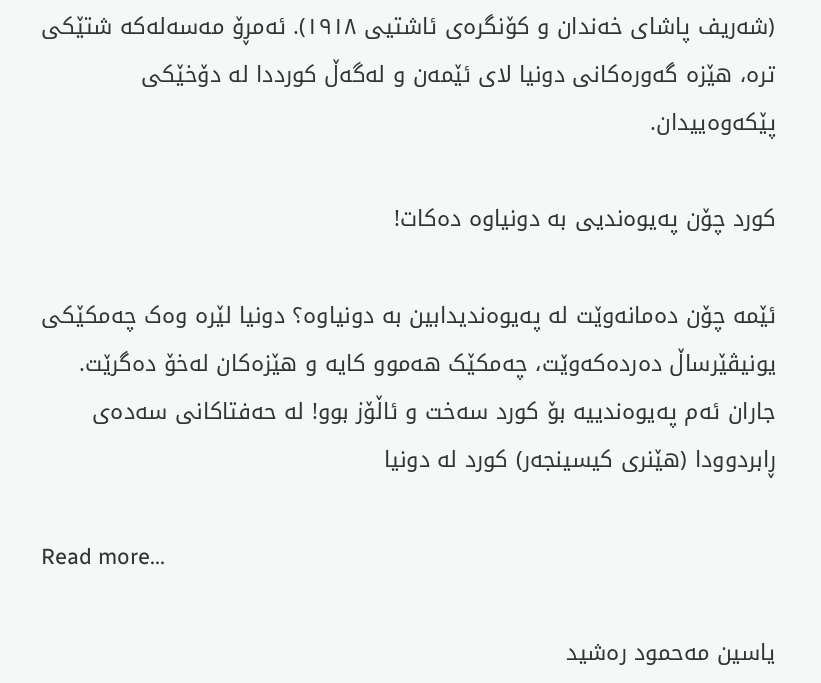(شەریف پاشای خەندان و کۆنگرەی ئاشتیی ١٩١٨). ئەمڕۆ مەسەلەکە شتێکی ترە، هێزە گەورەکانی دونیا لای ئێمەن و لەگەڵ کورددا لە دۆخێکی پێکەوەییدان.

کورد چۆن پەیوەندیی بە دونیاوە دەکات!

ئێمە چۆن دەمانەوێت لە پەیوەندیدابین بە دونیاوە؟ دونیا لێرە وەک چەمکێکی یونیڤێرساڵ دەردەکەوێت، چەمکێک هەموو کایە و هێزەکان لەخۆ دەگرێت. جاران ئەم پەیوەندییە بۆ کورد سەخت و ئاڵۆز بوو! لە حەفتاکانی سەدەی ڕابردوودا (هێنری کیسینجەر) کورد لە دونیا

Read more...

یاسین مەحمود رەشید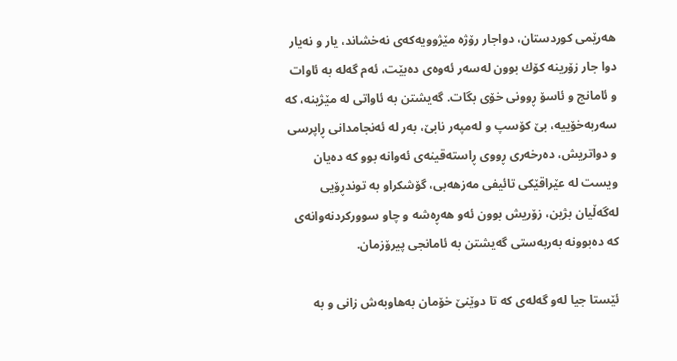هەرێمی كوردستان، دواجار رۆژە مێژوویەكەی نەخشاند، یار و نەیار دوا جار زۆرینە كۆك بوون لەسەر ئەوەی دەبێت، ئەم گەلە بە ئاوات و ئامانج و ئاسۆ ڕوونی خۆی بگات. گەیشتن بە ئاواتی لە مێژینە، كە سەربەخۆییە، بێ‌ كۆسپ و لەمپەر نابێ‌، بەر لە ئەنجامدانی ڕاپرسی و دواتریش، دەرخەری ڕووی ڕاستەقینەی ئەوانە بوو كە دەیان ویست لە عێراقێكی تائیفی مەزهەبی، گۆشكراو بە توندڕۆیی لەگەڵیان بژین، زۆریش بوون ئەو هەڕەشە و چاو سووركردنەوانەی كە دەبوونە بەربەستی گەیشتن بە ئامانجی پیرۆزمان.

ئێستا جیا لەو گەلەی كە تا دوێنێ خۆمان بەهاوبەش زانی و بە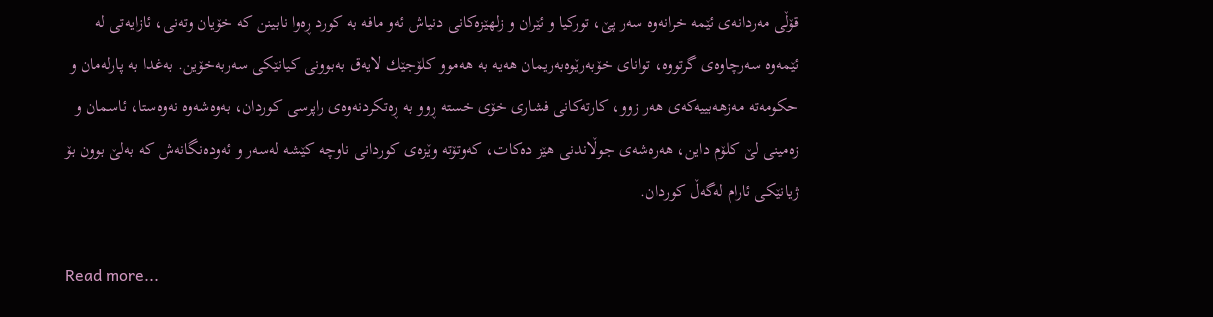قۆڵی مەردانەی ئێمە خرانەوە سەر پێ‌، توركیا و ئێران و زلهێزەكانی دنیاش ئەو مافە بە كورد ڕەوا نابینن كە خۆیان وتەنی، ئازایەتی لە ئێمەوە سەرچاوەی گرتووە، توانای خۆبەرێوەبەریمان هەیە بە هەموو كلۆجێك لایەق بەبوونی كیانێكی سەربەخۆین. بەغدا بە پارلەمان و حكومەتە مەزهەبییەكەی هەر زوو، كارتەكانی فشاری خۆی خستە ڕوو بە ڕەتكردنەوەی راپرسی كوردان، بەوەشەوە نەوەستا، ئاسمان و زەمینی لێ‌ كلۆم داین، هەرەشەی جوڵاندنی هێز دەكات، كەوتۆتە وێزەی كوردانی ناوچە كێشە لەسەر و ئەودەنگانەش كە بەلێ‌ بوون بۆ ژیانێكی ئارام لەگەڵ كوردان.

Read more...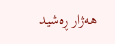هه‌ژار ڕه‌شید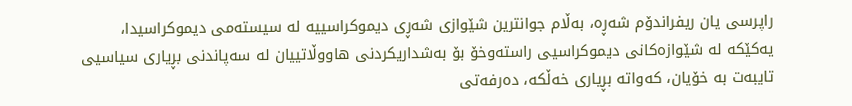راپرسی یان ریفراندۆم شه‌ڕه‌، به‌ڵام جوانترین شێوازی شه‌ڕی دیموكراسییه‌ له‌ سیسته‌می دیموكراسیدا، ‌ یه‌كێكه‌ له‌ شێوازه‌كانی‌ دیموكراسیی‌ راسته‌وخۆ بۆ به‌شداریكردنی‌ هاووڵاتییان له‌ سه‌پاندنی‌ بڕیاری‌ سیاسیی تایبه‌ت به‌ خۆیان، كه‌واته‌ بڕیاری خه‌ڵكه‌، ده‌رفه‌تی‌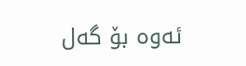ئه‌وه‌ بۆ گه‌ل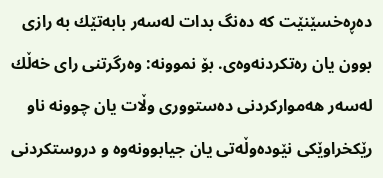ده‌ڕه‌خسێنێت كه‌ ده‌نگ بدات له‌سه‌ر بابه‌تێك به‌ رازی بوون یان ره‌تكردنه‌وه‌ی‌. بۆ نموونه‌: وه‌رگرتنی‌ رای‌ خه‌ڵك له‌سه‌ر هه‌مواركردنی‌ ده‌ستووری‌ وڵات یان چوونه‌ ناو رێكخراوێكی‌ نێوده‌وڵه‌تی‌ یان جیابوونه‌وه‌ و دروستكردنی‌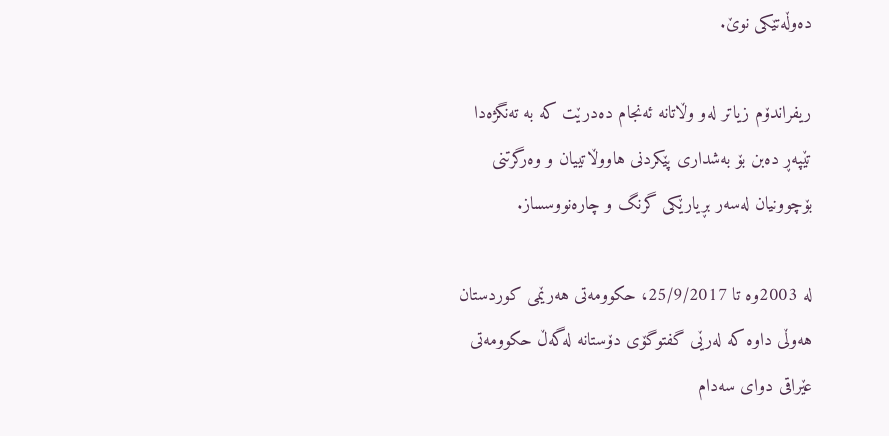ده‌وڵه‌تێكی‌ نوێ.

ریفراندۆم زیاتر له‌و وڵاتانه‌ ئه‌نجام ده‌درێت كه‌ به‌ ته‌نگژه‌دا تێپه‌ڕ ده‌بن بۆ به‌شداری پێكردنی‌ هاووڵاتییان و وه‌رگرتنی‌ بۆچوونیان له‌سه‌ر بڕیارێكی‌ گرنگ و چاره‌نووسساز.

له‌ 2003وه‌ تا 25/9/2017، حكوومه‌تی هه‌رێمی كوردستان هه‌وڵی داوه‌ كه‌ له‌رێی گفتوگۆی دۆستانه‌ له‌گه‌ڵ حكوومه‌تی عێراقی دوای سه‌دام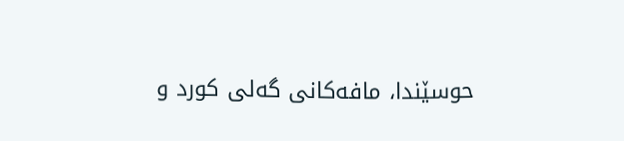حوسێندا، مافه‌كانی گه‌لی كورد و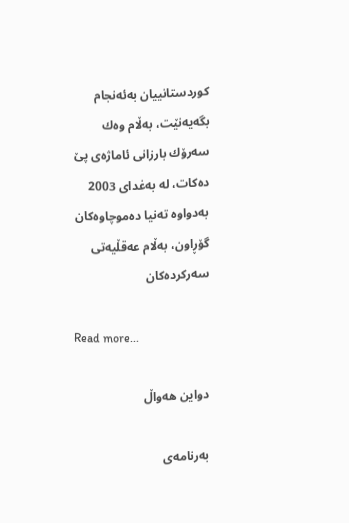كوردستانییان به‌ئه‌نجام بگه‌یه‌نێت، به‌ڵام وه‌ك سه‌رۆك بارزانی ئاماژه‌ی پێ ده‌كات، له‌ به‌غدای 2003 به‌دواوه‌ ته‌نیا ده‌موچاوه‌كان گۆڕاون، به‌ڵام عه‌قڵیه‌تی سه‌ركرده‌كان

Read more...

دواین هه‌واڵ

به‌رنامه‌ی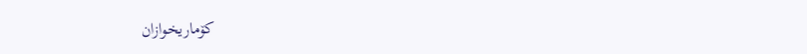کۆماریخوازان